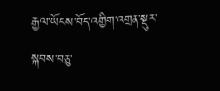རྒྱལ་ཡོངས་བོད་འགྱིག་འགྲན་སྡུར་སྐབས་བཅུ་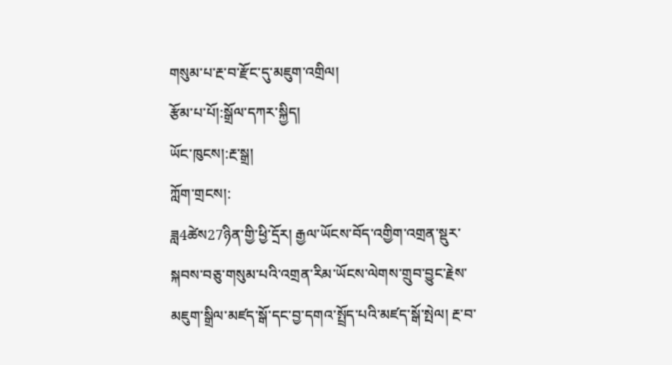གསུམ་པ་རྔ་བ་རྫོང་དུ་མཇུག་འགྲིལ།
རྩོམ་པ་པོ།:སྒྲོལ་དཀར་སྐྱིད།
ཡོང་ཁུངས།:རྔ་སྒྲ།
ཀློག་གྲངས།:
ཟླ4ཚེས27ཉིན་གྱི་ཕྱི་དྲོར། རྒྱལ་ཡོངས་བོད་འགྱིག་འགྲན་སྡུར་སྐབས་བཅུ་གསུམ་པའི་འགྲན་རིམ་ཡོངས་ལེགས་གྲུབ་བྱུང་རྗེས་མཇུག་སྒྲིལ་མཛད་སྒོ་དང་བྱ་དགའ་སྤྲོད་པའི་མཛད་སྒོ་སྤེལ། རྔ་བ་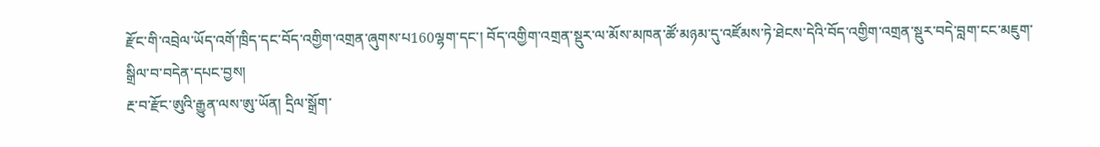རྫོང་གི་འབྲེལ་ཡོད་འགོ་ཁྲིད་དང་བོད་འགྱིག་འགྲན་ཞུགས་པ160ལྷག་དང་། བོད་འགྱིག་འགྲན་སྡུར་ལ་མོས་མཁན་ཚོ་མཉམ་དུ་འཛོམས་ཏེ་ཐེངས་དེའི་བོད་འགྱིག་འགྲན་སྡུར་བདེ་བླག་ངང་མཇུག་སྒྲིལ་བ་བདེན་དཔང་བྱས།
རྔ་བ་རྫོང་ཨུའི་རྒྱུན་ལས་ཨུ་ཡོན། དྲིལ་སྒྲོག་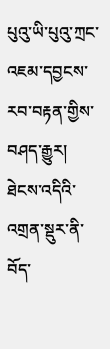པུའུ་ཡི་པུའུ་ཀྲང་འཇམ་དབྱངས་རབ་བརྟན་གྱིས་བཤད་རྒྱུར། ཐེངས་འདིའི་འགྲན་སྡུར་ནི་བོད་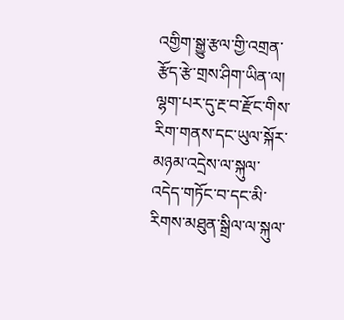འགྱིག་སྒྱུ་རྩལ་གྱི་འགྲན་རྩོད་རྩེ་གྲས་ཤིག་ཡིན་ལ། ལྷག་པར་དུ་རྔ་བ་རྫོང་གིས་རིག་གནས་དང་ཡུལ་སྐོར་མཉམ་འདྲེས་ལ་སྐུལ་འདེད་གཏོང་བ་དང་མི་རིགས་མཐུན་སྒྲིལ་ལ་སྐུལ་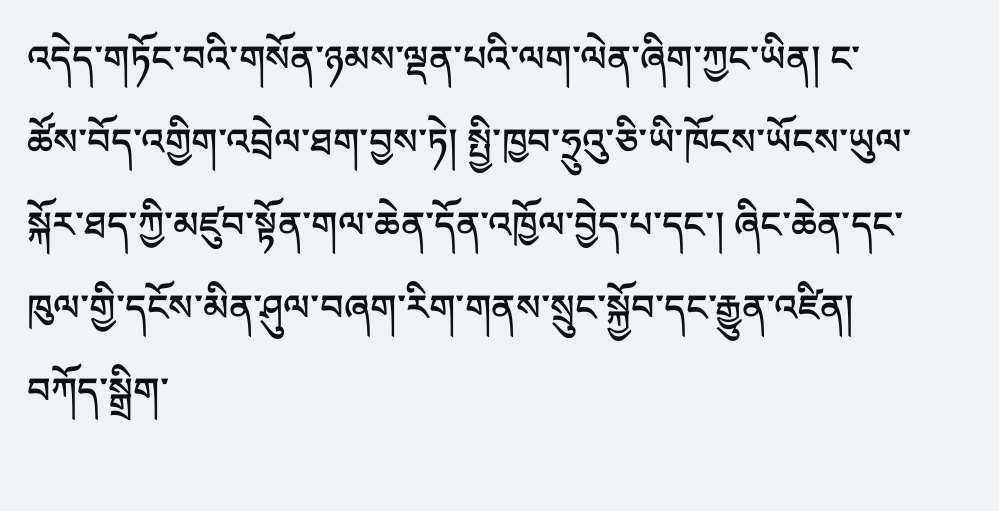འདེད་གཏོང་བའི་གསོན་ཉམས་ལྡན་པའི་ལག་ལེན་ཞིག་ཀྱང་ཡིན། ང་ཚོས་བོད་འགྱིག་འབྲེལ་ཐག་བྱས་ཏེ། སྤྱི་ཁྱབ་ཧྲུའུ་ཅི་ཡི་ཁོངས་ཡོངས་ཡུལ་སྐོར་ཐད་ཀྱི་མཛུབ་སྟོན་གལ་ཆེན་དོན་འཁྱོལ་བྱེད་པ་དང་། ཞིང་ཆེན་དང་ཁུལ་གྱི་དངོས་མིན་ཤུལ་བཞག་རིག་གནས་སྲུང་སྐྱོབ་དང་རྒྱུན་འཛིན། བཀོད་སྒྲིག་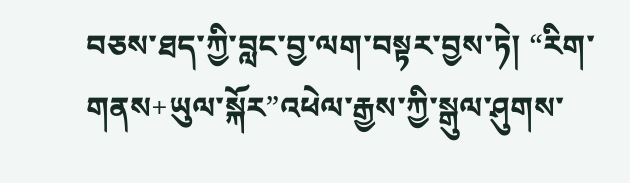བཅས་ཐད་ཀྱི་བླང་བྱ་ལག་བསྟར་བྱས་ཏེ། “རིག་གནས+ཡུལ་སྐོར”འཕེལ་རྒྱས་ཀྱི་སྒུལ་ཤུགས་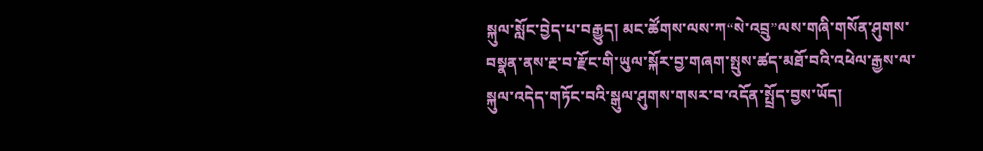སྐུལ་སློང་བྱེད་པ་བརྒྱུད། མང་ཚོགས་ལས་ཀ“སེ་འབྲུ”ལས་གཞི་གསོན་ཤུགས་བསྣན་ནས་རྔ་བ་རྫོང་གི་ཡུལ་སྐོར་བྱ་གཞག་སྤུས་ཚད་མཐོ་བའི་འཕེལ་རྒྱས་ལ་སྐུལ་འདེད་གཏོང་བའི་སྒུལ་ཤུགས་གསར་བ་འདོན་སྤྲོད་བྱས་ཡོད།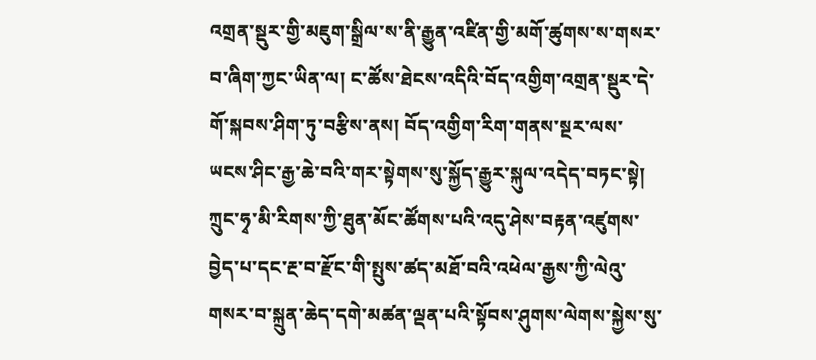འགྲན་སྡུར་གྱི་མཇུག་སྒྲིལ་ས་ནི་རྒྱུན་འཛིན་གྱི་མགོ་ཚུགས་ས་གསར་བ་ཞིག་ཀྱང་ཡིན་ལ། ང་ཚོས་ཐེངས་འདིའི་བོད་འགྱིག་འགྲན་སྡུར་དེ་གོ་སྐབས་ཤིག་ཏུ་བརྩིས་ནས། བོད་འགྱིག་རིག་གནས་སྔར་ལས་ཡངས་ཤིང་རྒྱ་ཆེ་བའི་གར་སྟེགས་སུ་སྐྱོད་རྒྱུར་སྐུལ་འདེད་བཏང་སྟེ། ཀྲུང་ཧྭ་མི་རིགས་ཀྱི་ཐུན་མོང་ཚོགས་པའི་འདུ་ཤེས་བརྟན་འཛུགས་བྱེད་པ་དང་རྔ་བ་རྫོང་གི་སྤུས་ཚད་མཐོ་བའི་འཕེལ་རྒྱས་ཀྱི་ལེའུ་གསར་བ་སྐྲུན་ཆེད་དགེ་མཚན་ལྡན་པའི་སྟོབས་ཤུགས་ལེགས་སྐྱེས་སུ་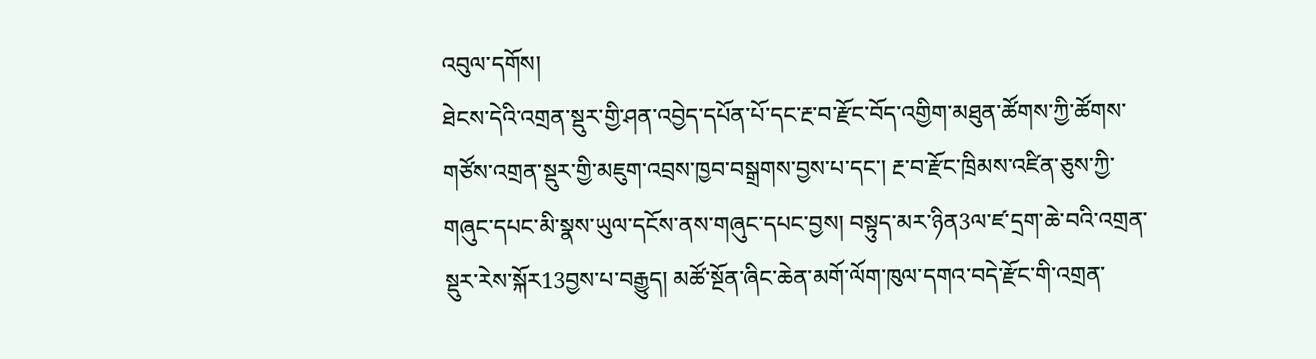འབུལ་དགོས།
ཐེངས་དེའི་འགྲན་སྡུར་གྱི་ཤན་འབྱེད་དཔོན་པོ་དང་རྔ་བ་རྫོང་བོད་འགྱིག་མཐུན་ཚོགས་ཀྱི་ཚོགས་གཙོས་འགྲན་སྡུར་གྱི་མཇུག་འབྲས་ཁྱབ་བསྒྲགས་བྱས་པ་དང་། རྔ་བ་རྫོང་ཁྲིམས་འཛིན་ཅུས་ཀྱི་གཞུང་དཔང་མི་སྣས་ཡུལ་དངོས་ནས་གཞུང་དཔང་བྱས། བསྟུད་མར་ཉིན3ལ་ཛ་དྲག་ཆེ་བའི་འགྲན་སྡུར་རེས་སྐོར13བྱས་པ་བརྒྱུད། མཚོ་སྔོན་ཞིང་ཆེན་མགོ་ལོག་ཁུལ་དགའ་བདེ་རྫོང་གི་འགྲན་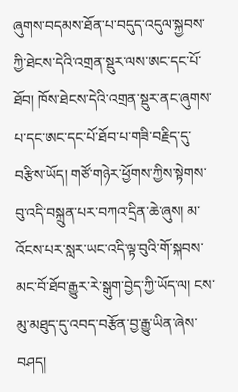ཞུགས་བདམས་ཐོན་པ་བདུད་འདུལ་སྐྱབས་ཀྱི་ཐེངས་དེའི་འགྲན་སྡུར་ལས་ཨང་དང་པོ་ཐོབ། ཁོས་ཐེངས་དེའི་འགྲན་སྡུར་ནང་ཞུགས་པ་དང་ཨང་དང་པོ་ཐོབ་པ་གཟི་བརྗིད་དུ་བརྩིས་ཡོད། གཙོ་གཉེར་ཕྱོགས་ཀྱིས་སྟེགས་བུ་འདི་བསྐྲུན་པར་བཀའ་དྲིན་ཆེ་ཞུས། མ་འོངས་པར་སླར་ཡང་འདི་ལྟ་བུའི་གོ་སྐབས་མང་བོ་ཐོབ་རྒྱུར་རེ་སྒུག་བྱེད་ཀྱི་ཡོད་ལ། ངས་མུ་མཐུད་དུ་འབད་བརྩོན་བྱ་རྒྱུ་ཡིན་ཞེས་བཤད།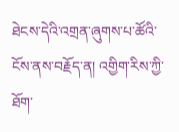ཐེངས་དེའི་འགྲན་ཞུགས་པ་ཚོའི་ངོས་ནས་བརྗོད་ན། འགྱིག་རིས་ཀྱི་ཐོག་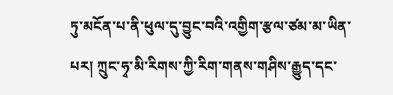ཏུ་མངོན་པ་ནི་ཕུལ་དུ་བྱུང་བའི་འགྱིག་རྩལ་ཙམ་མ་ཡིན་པར། ཀྲུང་ཧྭ་མི་རིགས་ཀྱི་རིག་གནས་གཤིས་རྒྱུད་དང་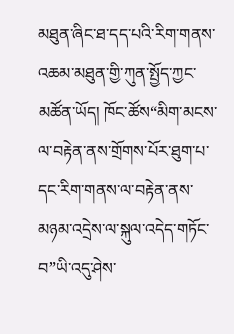མཐུན་ཞིང་ཐ་དད་པའི་རིག་གནས་འཆམ་མཐུན་གྱི་ཀུན་སྤྱོད་ཀྱང་མཚོན་ཡོད། ཁོང་ཚོས“མིག་མངས་ལ་བརྟེན་ནས་གྲོགས་པོར་ཐུག་པ་དང་རིག་གནས་ལ་བརྟེན་ནས་མཉམ་འདྲེས་ལ་སྐུལ་འདེད་གཏོང་བ”ཡི་འདུ་ཤེས་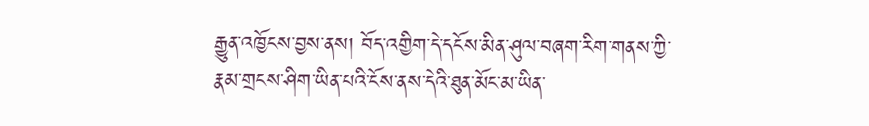རྒྱུན་འཁྱོངས་བྱས་ནས། བོད་འགྱིག་དེ་དངོས་མིན་ཤུལ་བཞག་རིག་གནས་ཀྱི་རྣམ་གྲངས་ཤིག་ཡིན་པའི་ངོས་ནས་དེའི་ཐུན་མོང་མ་ཡིན་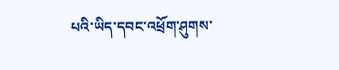པའི་ཡིད་དབང་འཕྲོག་ཤུགས་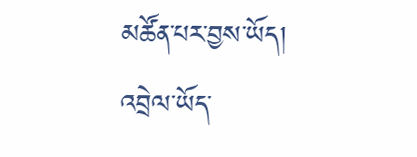མཚོན་པར་བྱས་ཡོད།
འབྲེལ་ཡོད་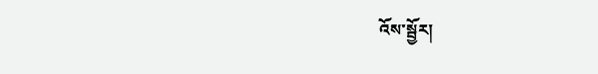འོས་སྦྱོར།